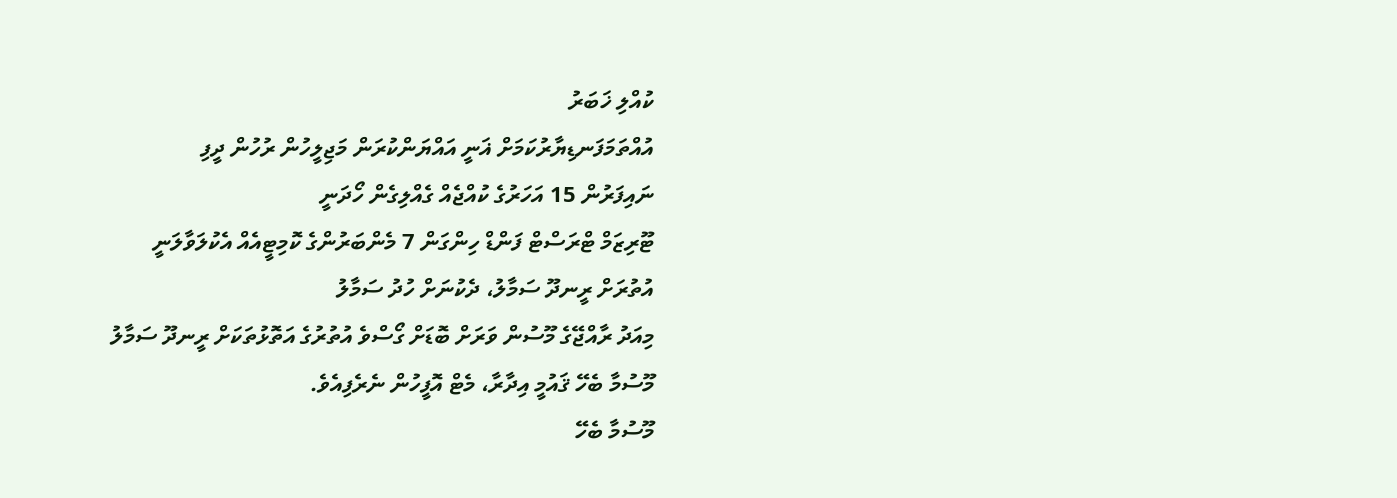ކުއްލި ޚަބަރު
އުއްތަމަފަނޑިޔާރުކަމަށް ޣަނީ އައްޔަންކުރަން މަޖިލީހުން ރުހުން ދީފި
ނައިފަރުން 15 އަހަރުގެ ކުއްޖެއް ގެއްލިގެން ހޯދަނީ
ޓޫރިޒަމް ޓްރަސްޓް ފަންޑް ހިންގަން 7 މެންބަރުންގެ ކޮމިޓީއެއް އެކުލަވާލަނީ
އުތުރަށް ރީނދޫ ސަމާލު، ދެކުނަށް ހުދު ސަމާލު
މިއަދު ރާއްޖޭގެ މޫސުން ވަރަށް ބޮޑަށް ގޯސްވެ އުތުރުގެ އަތޮޅުތަކަށް ރީނދޫ ސަމާލު މޫސުމާ ބެހޭ ޤައުމީ އިދާރާ، މެޓް އޮފީހުން ނެރެފިއެވެ.
މޫސުމާ ބެހޭ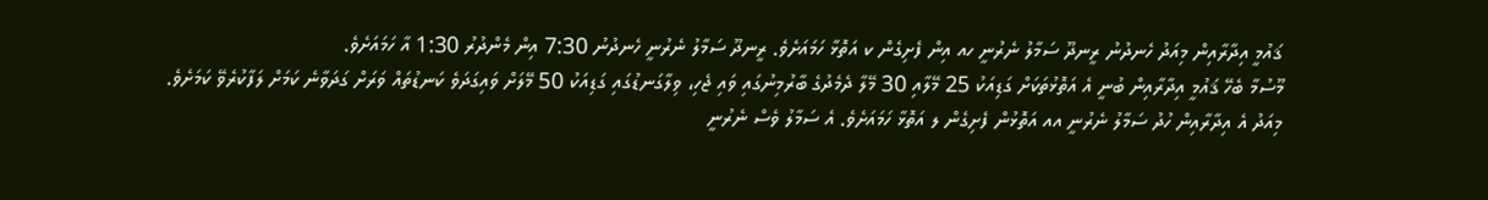ޤައުމީ އިދާރާއިން މިއަދު ހެނދުނު ރީނދޫ ސަމާލު ނެރުނީ ހއ އިން ފެށިގެން ކ އަތޮޅާ ހަމައަށެވެ. ރީނދޫ ސަމާލު ނެރުނީ ހެނދުނު 7:30 އިން މެންދުރު 1:30 އާ ހަމައަށެވެ.
މޫސުމާ ބެހޭ ޤައުމީ އިދާރާއިން ބުނީ އެ އަތޮޅުތަކަށް ގަޑިއަކު 25 މޭލާއި 30 މޭލާ ދެމެދުގެ ބާރުމިނުގައި ވައި ޖެހި، ވިލާގަނޑުގައި ގަޑިއަކު 50 މޭލަށް ވައިގަދަވެ ކަނޑުތައް ވަރަށް ގަދަވާނެ ކަމަށް ލަފާކުރެވޭ ކަމަށެވެ.
މިއަދު އެ އިދާރާއިން ހުދު ސަމާލު ނެރުނީ އއ އަތޮޅުން ފެށިގެން ލ އަތޮޅާ ހަމައަށެވެ. އެ ސަމާލު ވެސް ނެރުނީ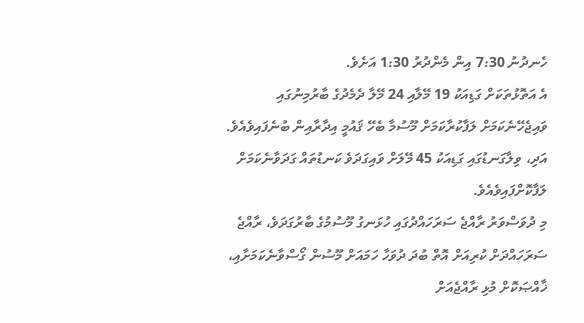ހެނދުނު 7:30 އިން މެންދުރު 1:30 އަށެވެ.
އެ އަތޮޅުތަކަށް ގަޑިއަކު 19 މޭލާއި 24 މޭލާ ދެމެދުގެ ބާރުމިނުގައި ވައިޖެހޭނެކަމަށް ލަފާކުރާކަމަށް މޫސުމާ ބެހޭ ޤައުމީ އިދާރާއިން ބުނެފައިވެއެވެ. އަދި، ވިލާގަނޑުގައި ގަޑިއަކު 45 މޭލަށް ވައިގަދަވެ ކަނޑުތައް ގަދަވާނެކަމަށް ލަފާކޮށްފައިވެއެވެ.
މި ދުވަސްވަރު ރާއްޖެ ސަރަހައްދުގައި ހުޅަނގު މޫސުމުގެ ބާރުގަދަވެ، ރާއްޖެ ސަރަހައްދަށް ކުރިއަށް އޮތް ބުދަ ދުވަހާ ހަމައަށް މޫސުން ގޯސްވާނެކަމަށާއި، ޚާއްޞަކޮށް މުޅި ރާއްޖެއަށް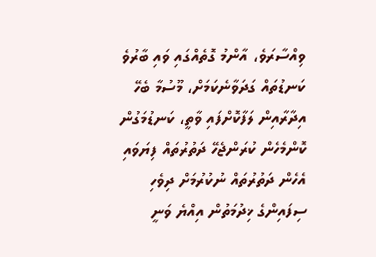ވިއްސާރަވެ، އާންމު ގޮތެއްގައި ވައި ބާރުވެ ކަނޑުތައް ގަދަވާނެކަމަށް، މޫސުމާ ބެހޭ އިދާރާއިން ލަފާކޮށްފައި ވާތީ، ކަނޑުމަގުން ކޮންމެހެން ކުރަންޖެހޭ ދަތުރުތައް ފިޔަވައި އެހެން ދަތުރުތައް ނުކުރުމަށް ދިވެހި ސިފައިންގެ ޚިދުމަތުން އިއްޔެ ވަނީ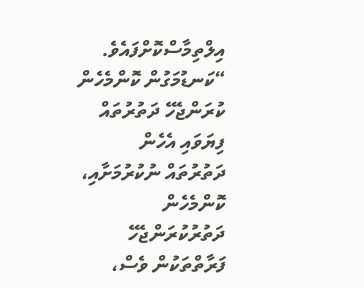އިލްތިމާސްކޮށްފައެވެ.
“ކަނޑުމަގުން ކޮންމެހެން ކުރަންޖެހޭ ދަތުރުތައް ފިޔަވައި އެހެން ދަތުރުތައް ނުކުރުމަށާއި، ކޮންމެހެން ދަތުރުކުރަންޖެހޭ ފަރާތްތަކުން ވެސް،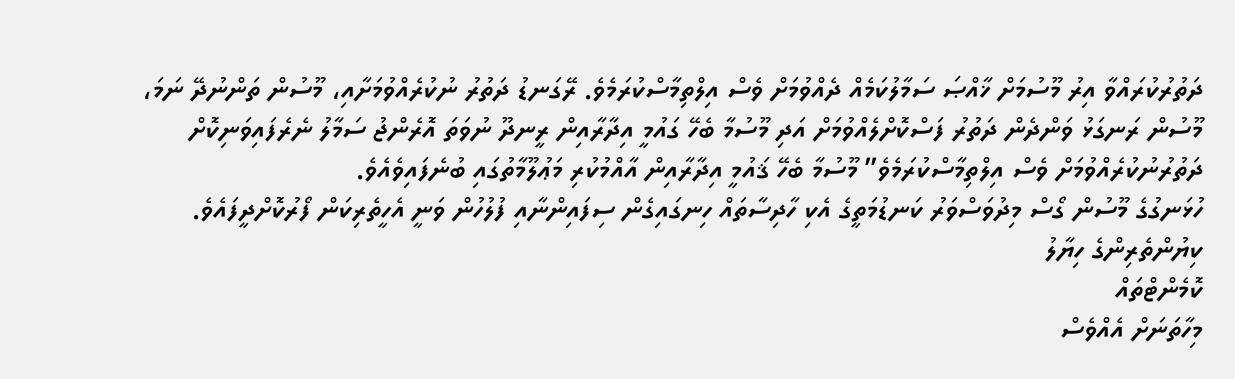ދަތުރުކުރައްވާ އިރު މޫސުމަށް ޚާއްޞަ ސަމާލުކަމެއް ދެއްވުމަށް ވެސް އިލްތިމާސްކުރަމެވެ. ރޭގަނޑު ދަތުރު ނުކުރެއްވުމަށާއި، މޫސުން ތަންނުދޭ ނަމަ، މޫސުން ރަނގަޅު ވަންދެން ދަތުރު ފަސްކޮށްލެއްވުމަށް އަދި މޫސުމާ ބެހޭ ގައުމީ އިދާރާއިން ރީނދޫ ނުވަތަ އޮރެންޖު ސަމާލު ނެރެފައިވަނިކޮށް ދަތުރުނުކުރެއްވުމަށް ވެސް އިލްތިމާސްކުރަމެވެ” މޫސުމާ ބެހޭ ޤައުމީ އިދާރާއިން އާއްމުކުރި މަޢުލޫމާތުގައި ބުނެފައިވެއެވެ.
ހުޅަނގުގެ މޫސުން ގޯސް މިދުވަސްވަރު ކަނޑުމަތީގެ އެކި ހާދިސާތައް ހިނގައިގެން ސިފައިންނާއި ފުލުހުން ވަނީ އެހީތެރިކަން ފޯރުކޮށްދީފައެވެ.
ކިޔުންތެރިންގެ ހިޔާލު
ކޮމެންޓްތައް
މިހާތަނަށް އެއްވެސް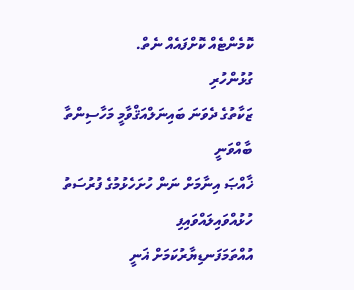ކޮމެންޓެއް ކޮށްފައެއް ނެތް.
ގުޅުންހުރި
ޒަކާތުގެ ދެވަނަ ބައިނަލްއަޤްވާމީ މަހާސިންތާ ބާއްވަނީ
ޚާއްޞަ އިނާމަށް ނަން ހުށަހެޅުމުގެ ފުރުސަތު ހުޅުއްވައިލައްވައިފި
އުއްތަމަފަނޑިޔާރުކަމަށް ޣަނީ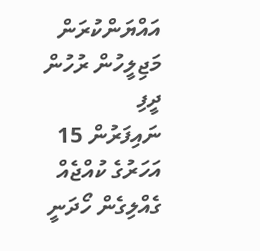އައްޔަންކުރަން މަޖިލީހުން ރުހުން ދީފި
ނައިފަރުން 15 އަހަރުގެ ކުއްޖެއް ގެއްލިގެން ހޯދަނީ